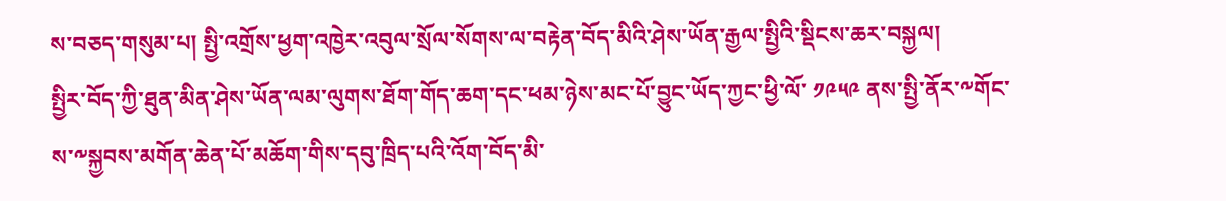ས་བཅད་གསུམ་པ། སྤྱི་འགྲོས་ཕྱག་འཁྱེར་འབུལ་སྲོལ་སོགས་ལ་བརྟེན་བོད་མིའི་ཤེས་ཡོན་རྒྱལ་སྤྱིའི་སྡིངས་ཆར་བསྐྱལ།
སྤྱིར་བོད་ཀྱི་ཐུན་མིན་ཤེས་ཡོན་ལམ་ལུགས་ཐོག་གོད་ཆག་དང་ཕམ་ཉེས་མང་པོ་བྱུང་ཡོད་ཀྱང་ཕྱི་ལོ་ ༡༩༥༩ ནས་སྤྱི་ནོར་༸གོང་ས་༸སྐྱབས་མགོན་ཆེན་པོ་མཆོག་གིས་དབུ་ཁྲིད་པའི་འོག་བོད་མི་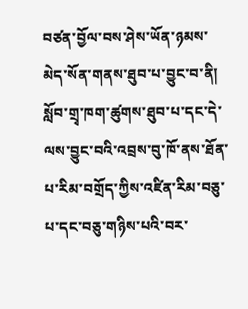བཙན་བྱོལ་བས་ཤེས་ཡོན་ཉམས་མེད་སོན་གནས་ཐུབ་པ་བྱུང་བ་ནི། སློབ་གྲྭ་ཁག་ཚུགས་ཐུབ་པ་དང་དེ་ལས་བྱུང་བའི་འབྲས་བུ་ཁོ་ནས་ཐོན་པ་རིམ་བགྲོད་ཀྱིས་འཛིན་རིམ་བཅུ་པ་དང་བཅུ་གཉིས་པའི་བར་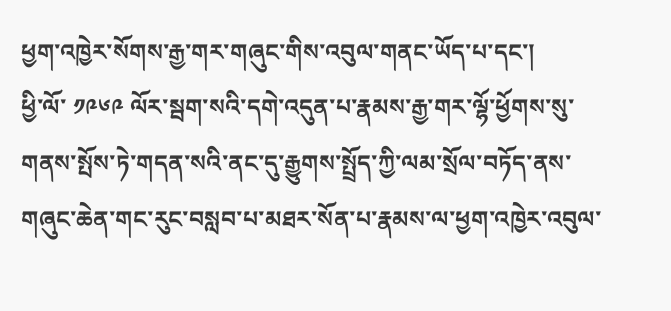ཕྱག་འཁྱེར་སོགས་རྒྱ་གར་གཞུང་གིས་འབུལ་གནང་ཡོད་པ་དང་།
ཕྱི་ལོ་ ༡༩༦༩ ལོར་སྦག་སའི་དགེ་འདུན་པ་རྣམས་རྒྱ་གར་ལྷོ་ཕྱོགས་སུ་གནས་སྤོས་ཏེ་གདན་སའི་ནང་དུ་རྒྱུགས་སྤྲོད་ཀྱི་ལམ་སྲོལ་བཏོད་ནས་གཞུང་ཆེན་གང་རུང་བསླབ་པ་མཐར་སོན་པ་རྣམས་ལ་ཕྱག་འཁྱེར་འབུལ་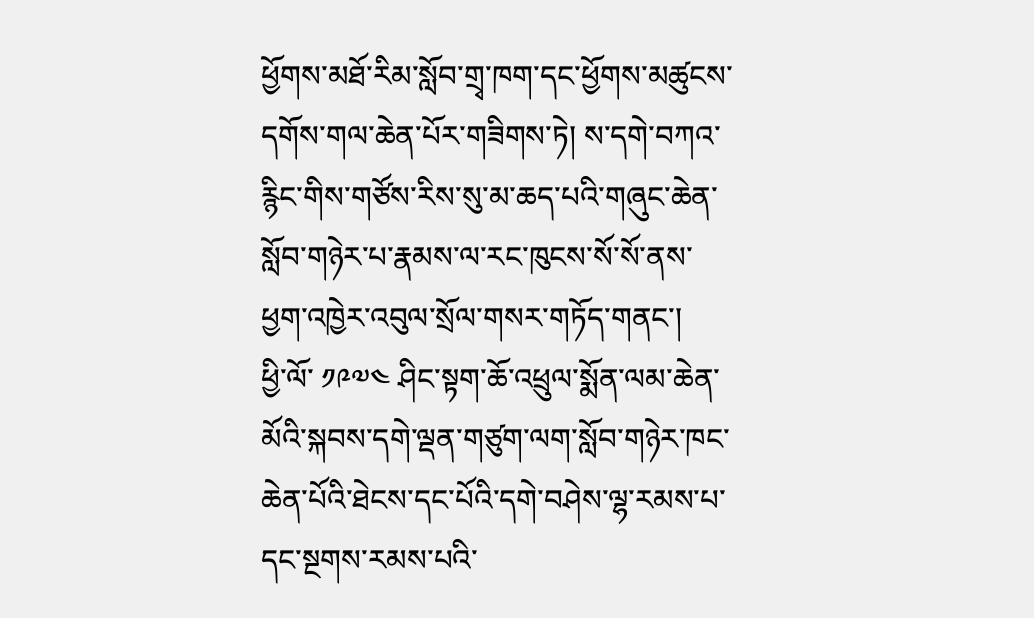ཕྱོགས་མཐོ་རིམ་སློབ་གྲྭ་ཁག་དང་ཕྱོགས་མཚུངས་དགོས་གལ་ཆེན་པོར་གཟིགས་ཏེ། ས་དགེ་བཀའ་རྙིང་གིས་གཙོས་རིས་སུ་མ་ཆད་པའི་གཞུང་ཆེན་སློབ་གཉེར་པ་རྣམས་ལ་རང་ཁུངས་སོ་སོ་ནས་ཕྱག་འཁྱེར་འབུལ་སྲོལ་གསར་གཏོད་གནང་།
ཕྱི་ལོ་ ༡༩༧༤ ཤིང་སྟག་ཆོ་འཕྲུལ་སྨོན་ལམ་ཆེན་མོའི་སྐབས་དགེ་ལྡན་གཙུག་ལག་སློབ་གཉེར་ཁང་ཆེན་པོའི་ཐེངས་དང་པོའི་དགེ་བཤེས་ལྷ་རམས་པ་དང་སྔགས་རམས་པའི་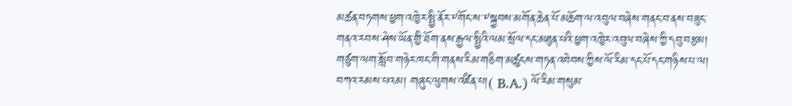མཚན་བཏགས་ཕྱག་འཁྱེར་སྤྱི་ནོར་༸གོང་ས་༸སྐྱབས་མགོན་ཆེན་པོ་མཆོག་ལ་འབུལ་བཞེས་གནང་བ་ནས་བཟུང་གནའ་རབས་ཤེས་ཡོན་གྱི་ཐོག་ནས་རྒྱལ་སྤྱིའི་ལམ་སྲོལ་དང་མཐུན་པའི་ཕྱག་འཁྱེར་འབུལ་བཞེས་ཀྱི་དབུ་བརྩམ། གཙུག་ལག་སློབ་གཉེར་ཁང་གི་གནས་རིམ་གཅིག་མཚུངས་གཏན་འབེབས་ཀྱིས་ལོ་རིམ་དང་པོ་དང་གཉིས་པ་ལ། བཀའ་རམས་པའམ། གཞུང་ལུགས་འཛིན་པ།( B.A.) ལོ་རིམ་གསུམ་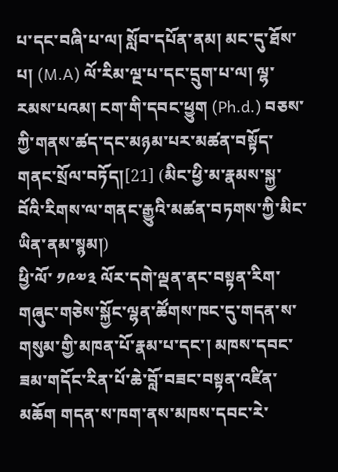པ་དང་བཞི་པ་ལ། སློབ་དཔོན་ནམ། མང་དུ་ཐོས་པ། (M.A) ལོ་རིམ་ལྔ་པ་དང་དྲུག་པ་ལ། ལྷ་རམས་པའམ། ངག་གི་དབང་ཕྱུག (Ph.d.) བཅས་ཀྱི་གནས་ཚད་དང་མཉམ་པར་མཚན་བསྟོད་གནང་སྲོལ་བཏོད།[21] (མིང་ཕྱི་མ་རྣམས་སྐྱ་བོའི་རིགས་ལ་གནང་རྒྱུའི་མཚན་བཏགས་ཀྱི་མིང་ཡིན་ནམ་སྙམ།)
ཕྱི་ལོ་ ༡༩༧༣ ལོར་དགེ་ལྡན་ནང་བསྟན་རིག་གཞུང་གཅེས་སྐྱོང་ལྷན་ཚོགས་ཁང་དུ་གདན་ས་གསུམ་གྱི་མཁན་པོ་རྣམ་པ་དང་། མཁས་དབང་ཟམ་གདོང་རིན་པོ་ཆེ་བློ་བཟང་བསྟན་འཛིན་མཆོག གདན་ས་ཁག་ནས་མཁས་དབང་རེ་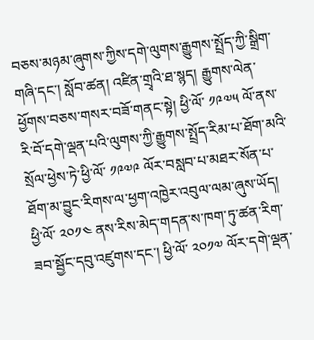བཅས་མཉམ་ཞུགས་ཀྱིས་དགེ་ལུགས་རྒྱུགས་སྤྲོད་ཀྱི་སྒྲིག་གཞི་དང་། སློབ་ཚན། འཛིན་གྲྭའི་ཐ་སྙད། རྒྱུགས་ལེན་ཕྱོགས་བཅས་གསར་བཟོ་གནང་སྟེ། ཕྱི་ལོ་ ༡༩༧༥ ལོ་ནས་རི་བོ་དགེ་ལྡན་པའི་ལུགས་ཀྱི་རྒྱུགས་སྤྲོད་རིམ་པ་ཐོག་མའི་སྲོལ་ཕྱེས་ཏེ་ཕྱི་ལོ་ ༡༩༧༩ ལོར་བསླབ་པ་མཐར་སོན་པ་ཐོག་མ་བྱུང་རིགས་ལ་ཕྱག་འཁྱེར་འབུལ་ལམ་ཞུས་ཡོད།
ཕྱི་ལོ་ ༢༠༡༤ ནས་རིས་མེད་གདན་ས་ཁག་ཏུ་ཚན་རིག་ཟབ་སྦྱོང་དབུ་འཛུགས་དང་། ཕྱི་ལོ་ ༢༠༡༧ ལོར་དགེ་ལྡན་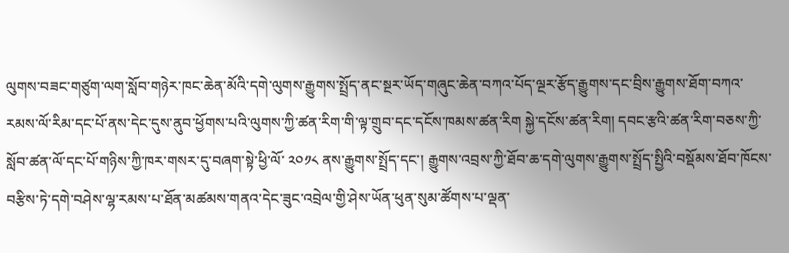ལུགས་བཟང་གཙུག་ལག་སློབ་གཉེར་ཁང་ཆེན་མོའི་དགེ་ལུགས་རྒྱུགས་སྤྲོད་ནང་སྔར་ཡོད་གཞུང་ཆེན་བཀའ་པོད་ལྔར་རྩོད་རྒྱུགས་དང་བྲིས་རྒྱུགས་ཐོག་བཀའ་རམས་ལོ་རིམ་དང་པོ་ནས་དེང་དུས་ནུབ་ཕྱོགས་པའི་ལུགས་ཀྱི་ཚན་རིག་གི་ལྟ་གྲུབ་དང་དངོས་ཁམས་ཚན་རིག སྐྱེ་དངོས་ཚན་རིག། དབང་རྩའི་ཚན་རིག་བཅས་ཀྱི་སློབ་ཚན་ལོ་དང་པོ་གཉིས་ཀྱི་ཁར་གསར་དུ་བཞག་སྟེ་ཕྱི་ལོ་ ༢༠༡༨ ནས་རྒྱུགས་སྤྲོད་དང་། རྒྱུགས་འབྲས་ཀྱི་ཐོབ་ཆ་དགེ་ལུགས་རྒྱུགས་སྤྲོད་སྤྱིའི་བསྡོམས་ཐོབ་ཁོངས་བརྩིས་ཏེ་དགེ་བཤེས་ལྷ་རམས་པ་ཐོན་མཚམས་གནའ་དེང་ཟུང་འབྲེལ་གྱི་ཤེས་ཡོན་ཕུན་སུམ་ཚོགས་པ་ལྡན་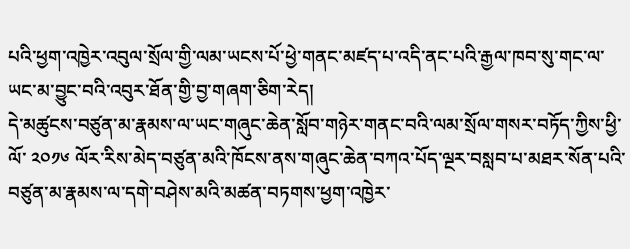པའི་ཕྱག་འཁྱེར་འབུལ་སྲོལ་གྱི་ལམ་ཡངས་པོ་ཕྱེ་གནང་མཛད་པ་འདི་ནང་པའི་རྒྱལ་ཁབ་སུ་གང་ལ་ཡང་མ་བྱུང་བའི་འབུར་ཐོན་གྱི་བྱ་གཞག་ཅིག་རེད།
དེ་མཚུངས་བཙུན་མ་རྣམས་ལ་ཡང་གཞུང་ཆེན་སློབ་གཉེར་གནང་བའི་ལམ་སྲོལ་གསར་བཏོད་ཀྱིས་ཕྱི་ལོ་ ༢༠༡༦ ལོར་རིས་མེད་བཙུན་མའི་ཁོངས་ནས་གཞུང་ཆེན་བཀའ་པོད་ལྔར་བསླབ་པ་མཐར་སོན་པའི་བཙུན་མ་རྣམས་ལ་དགེ་བཤེས་མའི་མཚན་བཏགས་ཕྱག་འཁྱེར་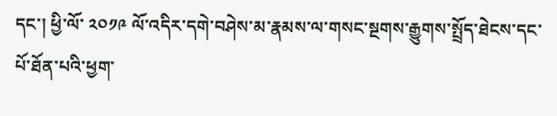དང་། ཕྱི་ལོ་ ༢༠༡༩ ལོ་འདིར་དགེ་བཤེས་མ་རྣམས་ལ་གསང་སྔགས་རྒྱུགས་སྤྲོད་ཐེངས་དང་པོ་ཐོན་པའི་ཕྱག་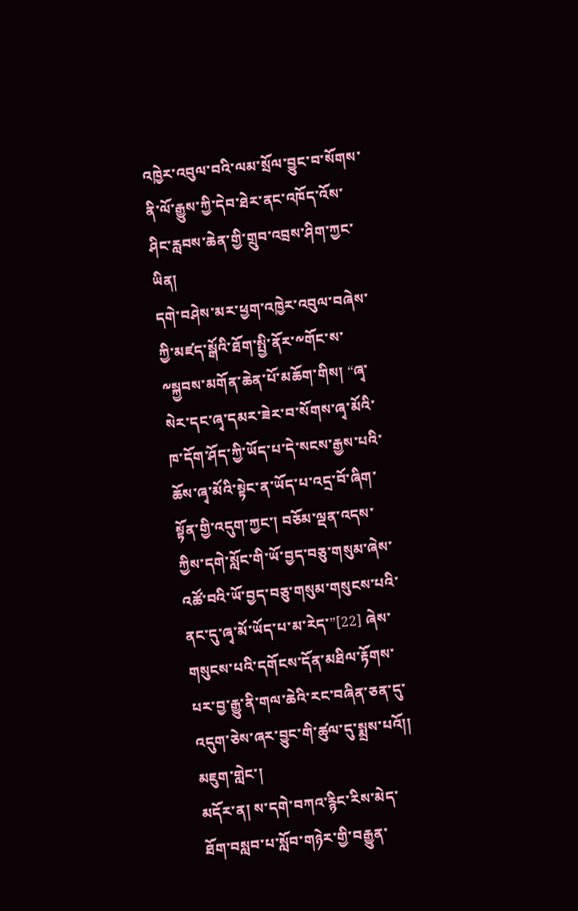འཁྱེར་འབུལ་བའི་ལམ་སྲོལ་བྱུང་བ་སོགས་ནི་ལོ་རྒྱུས་ཀྱི་དེབ་ཐེར་ནང་འཁོད་འོས་ཤིང་རླབས་ཆེན་གྱི་གྲུབ་འབྲས་ཤིག་ཀྱང་ཡིན།
དགེ་བཤེས་མར་ཕྱག་འཁྱེར་འབུལ་བཞེས་ཀྱི་མཛད་སྒོའི་ཐོག་སྤྱི་ནོར་༸གོང་ས་༸སྐྱབས་མགོན་ཆེན་པོ་མཆོག་གིས། “ཞྭ་སེར་དང་ཞྭ་དམར་ཟེར་བ་སོགས་ཞྭ་མོའི་ཁ་དོག་ཤོད་ཀྱི་ཡོད་པ་དེ་སངས་རྒྱས་པའི་ཆོས་ཞྭ་མོའི་སྟེང་ན་ཡོད་པ་འདྲ་བོ་ཞིག་སྟོན་གྱི་འདུག་ཀྱང་། བཅོམ་ལྡན་འདས་ཀྱིས་དགེ་སློང་གི་ཡོ་བྱད་བཅུ་གསུམ་ཞེས་འཚོ་བའི་ཡོ་བྱད་བཅུ་གསུམ་གསུངས་པའི་ནང་དུ་ཞྭ་མོ་ཡོད་པ་མ་རེད་”[22] ཞེས་གསུངས་པའི་དགོངས་དོན་མཐིལ་རྟོགས་པར་བྱ་རྒྱུ་ནི་གལ་ཆེའི་རང་བཞིན་ཅན་དུ་འདུག་ཅེས་ཞར་བྱུང་གི་ཚུལ་དུ་སྨྲས་པའོ།།
མཇུག་གླེང་།
མདོར་ན། ས་དགེ་བཀའ་རྙིང་རིས་མེད་ཐོག་བསླབ་པ་སློབ་གཉེར་གྱི་བརྒྱུན་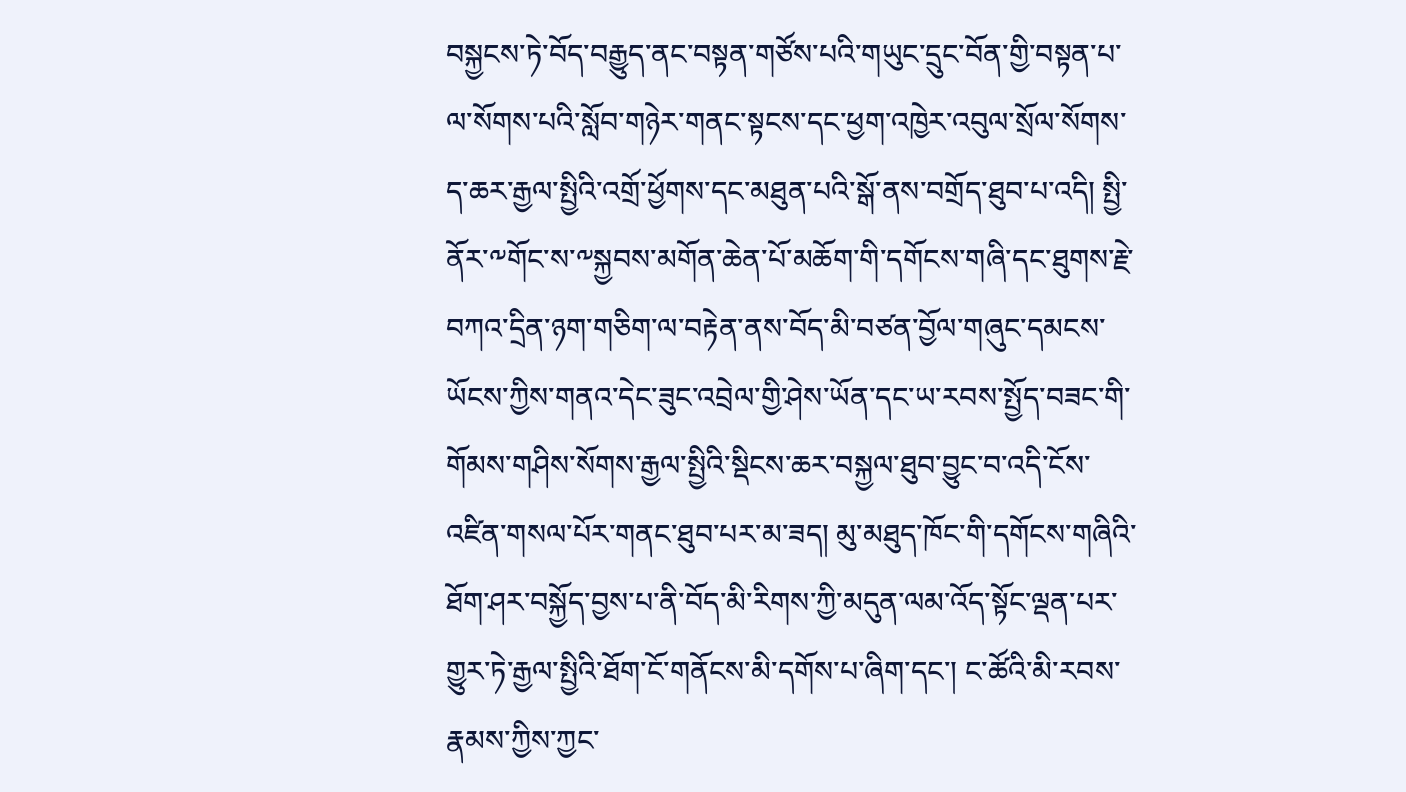བསྐྱངས་ཏེ་བོད་བརྒྱུད་ནང་བསྟན་གཙོས་པའི་གཡུང་དྲུང་བོན་གྱི་བསྟན་པ་ལ་སོགས་པའི་སློབ་གཉེར་གནང་སྟངས་དང་ཕྱག་འཁྱེར་འབུལ་སྲོལ་སོགས་ད་ཆར་རྒྱལ་སྤྱིའི་འགྲོ་ཕྱོགས་དང་མཐུན་པའི་སྒོ་ནས་བགྲོད་ཐུབ་པ་འདི། སྤྱི་ནོར་༸གོང་ས་༸སྐྱབས་མགོན་ཆེན་པོ་མཆོག་གི་དགོངས་གཞི་དང་ཐུགས་རྗེ་བཀའ་དྲིན་ཉག་གཅིག་ལ་བརྟེན་ནས་བོད་མི་བཙན་བྱོལ་གཞུང་དམངས་ཡོངས་ཀྱིས་གནའ་དེང་ཟུང་འབྲེལ་གྱི་ཤེས་ཡོན་དང་ཡ་རབས་སྤྱོད་བཟང་གི་གོམས་གཤིས་སོགས་རྒྱལ་སྤྱིའི་སྡིངས་ཆར་བསྐྱལ་ཐུབ་བྱུང་བ་འདི་ངོས་འཛིན་གསལ་པོར་གནང་ཐུབ་པར་མ་ཟད། མུ་མཐུད་ཁོང་གི་དགོངས་གཞིའི་ཐོག་ཤར་བསྐྱོད་བྱས་པ་ནི་བོད་མི་རིགས་ཀྱི་མདུན་ལམ་འོད་སྟོང་ལྡན་པར་གྱུར་ཏེ་རྒྱལ་སྤྱིའི་ཐོག་ངོ་གནོངས་མི་དགོས་པ་ཞིག་དང་། ང་ཚོའི་མི་རབས་རྣམས་ཀྱིས་ཀྱང་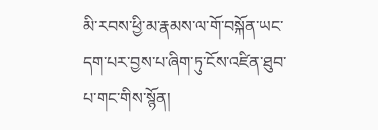མི་རབས་ཕྱི་མ་རྣམས་ལ་གོ་བསྐོན་ཡང་དག་པར་བྱས་པ་ཞིག་ཏུ་ངོས་འཛིན་ཐུབ་པ་གང་གིས་སྙོན།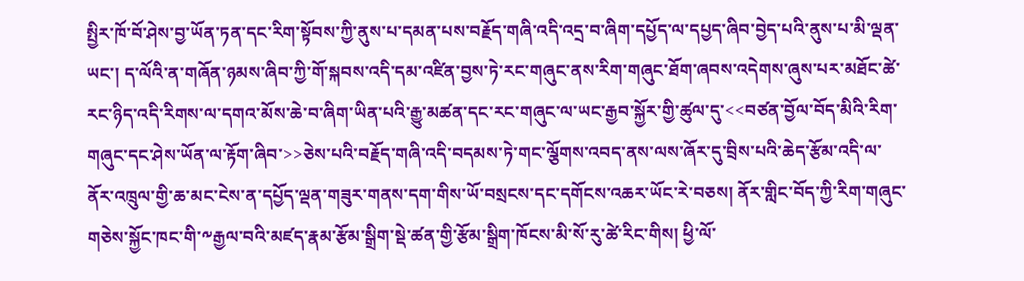སྤྱིར་ཁོ་བོ་ཤེས་བྱ་ཡོན་ཏན་དང་རིག་སྟོབས་ཀྱི་ནུས་པ་དམན་པས་བརྗོད་གཞི་འདི་འདྲ་བ་ཞིག་དཔྱོད་ལ་དཔྱད་ཞིབ་བྱེད་པའི་ནུས་པ་མི་ལྡན་ཡང་། ད་ལོའི་ན་གཞོན་ཉམས་ཞིབ་ཀྱི་གོ་སྐབས་འདི་དམ་འཛིན་བྱས་ཏེ་རང་གཞུང་ནས་རིག་གཞུང་ཐོག་ཞབས་འདེགས་ཞུས་པར་མཐོང་ཚེ་རང་ཉིད་འདི་རིགས་ལ་དགའ་མོས་ཆེ་བ་ཞིག་ཡིན་པའི་རྒྱུ་མཚན་དང་རང་གཞུང་ལ་ཡང་རྒྱབ་སྐྱོར་གྱི་ཚུལ་དུ་<<བཙན་བྱོལ་བོད་མིའི་རིག་གཞུང་དང་ཤེས་ཡོན་ལ་རྟོག་ཞིབ་>>ཅེས་པའི་བརྗོད་གཞི་འདི་བདམས་ཏེ་གང་ལྕོགས་འབད་ནས་ལས་ཞོར་དུ་བྲིས་པའི་ཆེད་རྩོམ་འདི་ལ་ནོར་འཁྲུལ་གྱི་ཆ་མང་ངེས་ན་དཔྱོད་ལྡན་གཟུར་གནས་དག་གིས་ཡོ་བསྲངས་དང་དགོངས་འཆར་ཡོང་རེ་བཅས། ནོར་གླིང་བོད་ཀྱི་རིག་གཞུང་གཅེས་སྐྱོང་ཁང་གི་༸རྒྱལ་བའི་མཛད་རྣམ་རྩོམ་སྒྲིག་སྡེ་ཚན་གྱི་རྩོམ་སྒྲིག་ཁོངས་མི་སོ་རུ་ཚེ་རིང་གིས། ཕྱི་ལོ་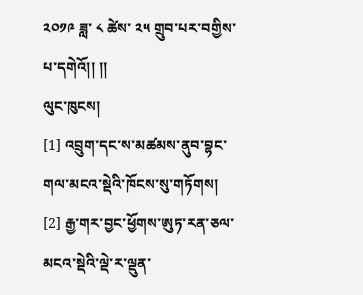༢༠༡༩ ཟླ་ ༨ ཚེས་ ༢༥ གྲུབ་པར་བགྱིས་པ་དགེའོ།། །།
ལུང་ཁུངས།
[1] འབྲུག་དང་ས་མཚམས་ནུབ་བྷང་གལ་མངའ་སྡེའི་ཁོངས་སུ་གཏོགས།
[2] རྒྱ་གར་བྱང་ཕྱོགས་ཨུཏ་རན་ཅལ་མངའ་སྡེའི་ལྡེ་ར་ལྡུན་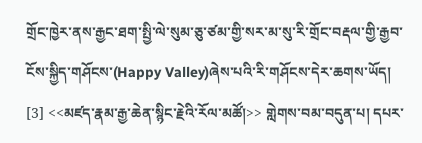གྲོང་ཁྱེར་ནས་རྒྱང་ཐག་སྤྱི་ལེ་སུམ་ཅུ་ཙམ་གྱི་སར་མ་སུ་རི་གྲོང་བརྡལ་གྱི་རྒྱབ་ངོས་སྐྱིད་གཤོངས་(Happy Valley)ཞེས་པའི་རི་གཤོངས་དེར་ཆགས་ཡོད།
[3] <<མཛད་རྣམ་རྒྱ་ཆེན་སྙིང་རྗེའི་རོལ་མཚོ།>> གླེགས་བམ་བདུན་པ། དཔར་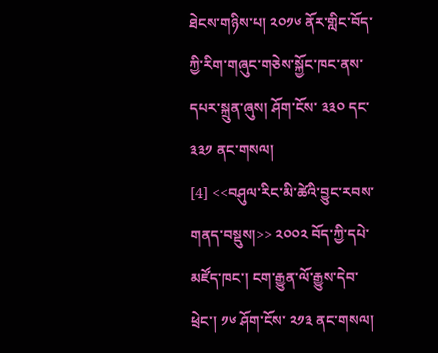ཐེངས་གཉིས་པ། ༢༠༡༦ ནོར་གླིང་བོད་ཀྱི་རིག་གཞུང་གཅེས་སྐྱོང་ཁང་ནས་དཔར་སྐྲུན་ཞུས། ཤོག་ངོས་ ༣༣༠ དང་ ༣༣༡ ནང་གསལ།
[4] <<བཤུལ་རིང་མི་ཚེའི་བྱུང་རབས་གནད་བསྡུས།>> ༢༠༠༢ བོད་ཀྱི་དཔེ་མཛོད་ཁང་། ངག་རྒྱུན་ལོ་རྒྱུས་དེབ་ཕྲེང་། ༡༦ ཤོག་ངོས་ ༢༡༣ ནང་གསལ།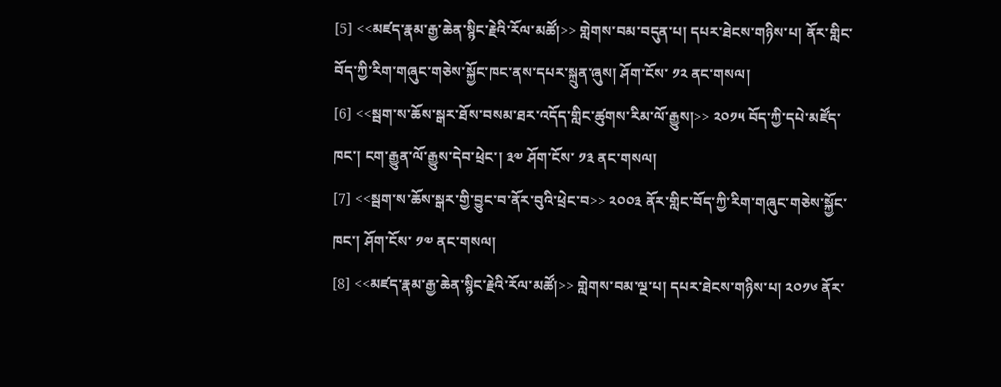[5] <<མཛད་རྣམ་རྒྱ་ཆེན་སྙིང་རྗེའི་རོལ་མཚོ།>> གླེགས་བམ་བདུན་པ། དཔར་ཐེངས་གཉིས་པ། ནོར་གླིང་བོད་ཀྱི་རིག་གཞུང་གཅེས་སྐྱོང་ཁང་ནས་དཔར་སྐྲུན་ཞུས། ཤོག་ངོས་ ༡༢ ནང་གསལ།
[6] <<སྦག་ས་ཆོས་སྒར་ཐོས་བསམ་ཐར་འདོད་གླིང་ཚུགས་རིམ་ལོ་རྒྱུས།>> ༢༠༡༥ བོད་ཀྱི་དཔེ་མཛོད་ཁང་། ངག་རྒྱུན་ལོ་རྒྱུས་དེབ་ཕྲེང་། ༣༧ ཤོག་ངོས་ ༡༣ ནང་གསལ།
[7] <<སྦག་ས་ཆོས་སྒར་གྱི་བྱུང་བ་ནོར་བུའི་ཕྲེང་བ>> ༢༠༠༣ ནོར་གླིང་བོད་ཀྱི་རིག་གཞུང་གཅེས་སྐྱོང་ཁང་། ཤོག་ངོས་ ༡༧ ནང་གསལ།
[8] <<མཛད་རྣམ་རྒྱ་ཆེན་སྙིང་རྗེའི་རོལ་མཚོ།>> གླེགས་བམ་ལྔ་པ། དཔར་ཐེངས་གཉིས་པ། ༢༠༡༦ ནོར་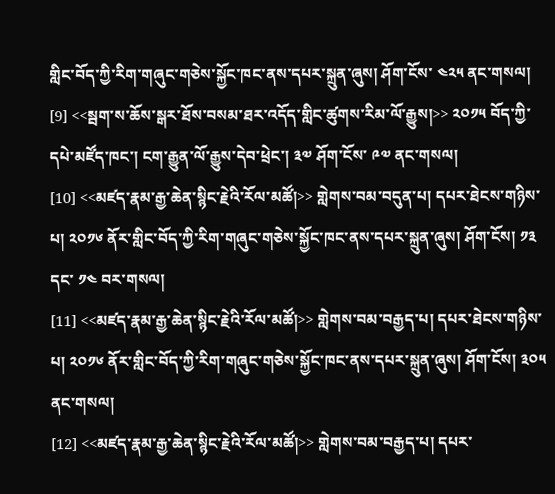གླིང་བོད་ཀྱི་རིག་གཞུང་གཅེས་སྐྱོང་ཁང་ནས་དཔར་སྐྲུན་ཞུས། ཤོག་ངོས་ ༤༢༥ ནང་གསལ།
[9] <<སྦག་ས་ཆོས་སྒར་ཐོས་བསམ་ཐར་འདོད་གླིང་ཚུགས་རིམ་ལོ་རྒྱུས།>> ༢༠༡༥ བོད་ཀྱི་དཔེ་མཛོད་ཁང་། ངག་རྒྱུན་ལོ་རྒྱུས་དེབ་ཕྲེང་། ༣༧ ཤོག་ངོས་ ༩༧ ནང་གསལ།
[10] <<མཛད་རྣམ་རྒྱ་ཆེན་སྙིང་རྗེའི་རོལ་མཚོ།>> གླེགས་བམ་བདུན་པ། དཔར་ཐེངས་གཉིས་པ། ༢༠༡༦ ནོར་གླིང་བོད་ཀྱི་རིག་གཞུང་གཅེས་སྐྱོང་ཁང་ནས་དཔར་སྐྲུན་ཞུས། ཤོག་ངོས། ༡༣ དང་ ༡༤ བར་གསལ།
[11] <<མཛད་རྣམ་རྒྱ་ཆེན་སྙིང་རྗེའི་རོལ་མཚོ།>> གླེགས་བམ་བརྒྱད་པ། དཔར་ཐེངས་གཉིས་པ། ༢༠༡༦ ནོར་གླིང་བོད་ཀྱི་རིག་གཞུང་གཅེས་སྐྱོང་ཁང་ནས་དཔར་སྐྲུན་ཞུས། ཤོག་ངོས། ༣༠༥ ནང་གསལ།
[12] <<མཛད་རྣམ་རྒྱ་ཆེན་སྙིང་རྗེའི་རོལ་མཚོ།>> གླེགས་བམ་བརྒྱད་པ། དཔར་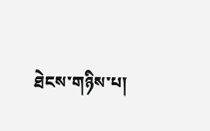ཐེངས་གཉིས་པ།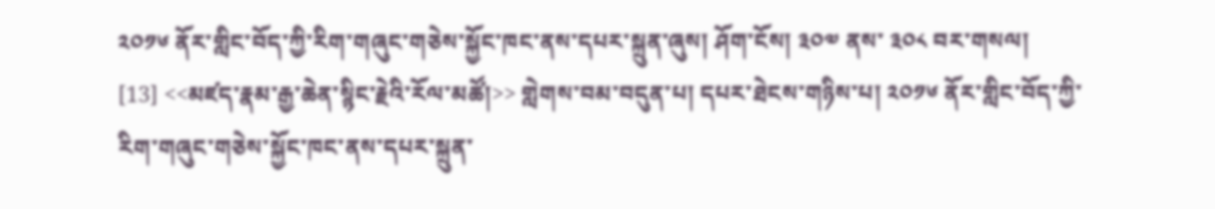༢༠༡༦ ནོར་གླིང་བོད་ཀྱི་རིག་གཞུང་གཅེས་སྐྱོང་ཁང་ནས་དཔར་སྐྲུན་ཞུས། ཤོག་ངོས། ༣༠༧ ནས་ ༣༠༨ བར་གསལ།
[13] <<མཛད་རྣམ་རྒྱ་ཆེན་སྙིང་རྗེའི་རོལ་མཚོ།>> གླེགས་བམ་བདུན་པ། དཔར་ཐེངས་གཉིས་པ། ༢༠༡༦ ནོར་གླིང་བོད་ཀྱི་རིག་གཞུང་གཅེས་སྐྱོང་ཁང་ནས་དཔར་སྐྲུན་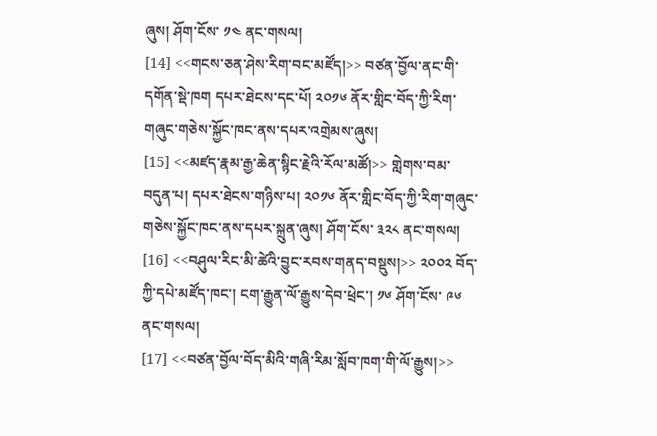ཞུས། ཤོག་ངོས་ ༡༤ ནང་གསལ།
[14] <<གངས་ཅན་ཤེས་རིག་བང་མཛོད།>> བཙན་བྱོལ་ནང་གི་དགོན་སྡེ་ཁག དཔར་ཐེངས་དང་པོ། ༢༠༡༦ ནོར་གླིང་བོད་ཀྱི་རིག་གཞུང་གཅེས་སྐྱོང་ཁང་ནས་དཔར་འགྲེམས་ཞུས།
[15] <<མཛད་རྣམ་རྒྱ་ཆེན་སྙིང་རྗེའི་རོལ་མཚོ།>> གླེགས་བམ་བདུན་པ། དཔར་ཐེངས་གཉིས་པ། ༢༠༡༦ ནོར་གླིང་བོད་ཀྱི་རིག་གཞུང་གཅེས་སྐྱོང་ཁང་ནས་དཔར་སྐྲུན་ཞུས། ཤོག་ངོས་ ༣༢༨ ནང་གསལ།
[16] <<བཤུལ་རིང་མི་ཚེའི་བྱུང་རབས་གནད་བསྡུས།>> ༢༠༠༢ བོད་ཀྱི་དཔེ་མཛོད་ཁང་། ངག་རྒྱུན་ལོ་རྒྱུས་དེབ་ཕྲེང་། ༡༦ ཤོག་ངོས་ ༩༦ ནང་གསལ།
[17] <<བཙན་བྱོལ་བོད་མིའི་གཞི་རིམ་སློབ་ཁག་གི་ལོ་རྒྱུས།>>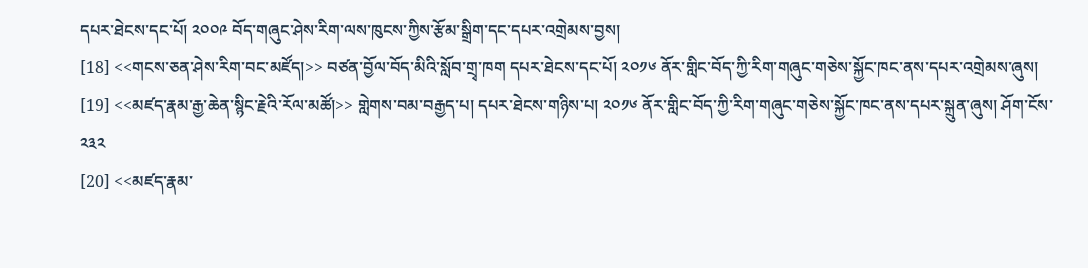དཔར་ཐེངས་དང་པོ། ༢༠༠༩ བོད་གཞུང་ཤེས་རིག་ལས་ཁུངས་ཀྱིས་རྩོམ་སྒྲིག་དང་དཔར་འགྲེམས་བྱས།
[18] <<གངས་ཅན་ཤེས་རིག་བང་མཛོད།>> བཙན་བྱོལ་བོད་མིའི་སློབ་གྲྭ་ཁག དཔར་ཐེངས་དང་པོ། ༢༠༡༦ ནོར་གླིང་བོད་ཀྱི་རིག་གཞུང་གཅེས་སྐྱོང་ཁང་ནས་དཔར་འགྲེམས་ཞུས།
[19] <<མཛད་རྣམ་རྒྱ་ཆེན་སྙིང་རྗེའི་རོལ་མཚོ།>> གླེགས་བམ་བརྒྱད་པ། དཔར་ཐེངས་གཉིས་པ། ༢༠༡༦ ནོར་གླིང་བོད་ཀྱི་རིག་གཞུང་གཅེས་སྐྱོང་ཁང་ནས་དཔར་སྐྲུན་ཞུས། ཤོག་ངོས་ ༢༣༢
[20] <<མཛད་རྣམ་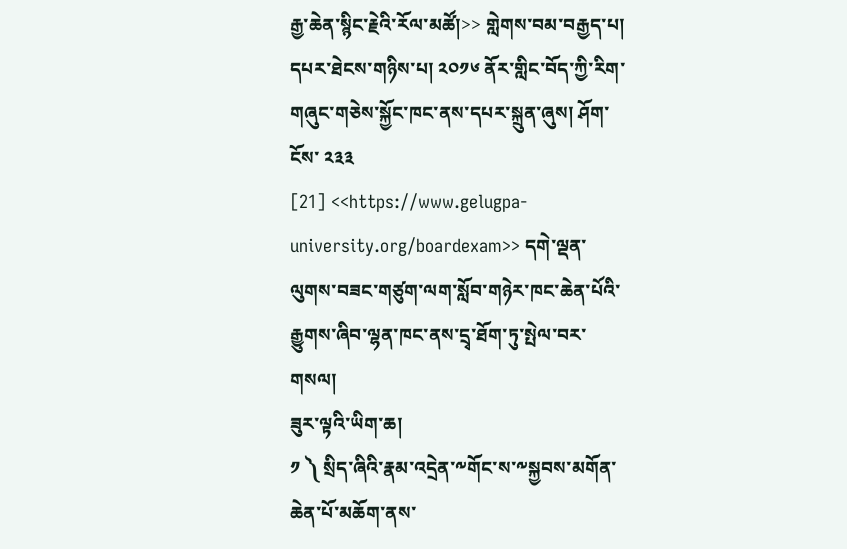རྒྱ་ཆེན་སྙིང་རྗེའི་རོལ་མཚོ།>> གླེགས་བམ་བརྒྱད་པ། དཔར་ཐེངས་གཉིས་པ། ༢༠༡༦ ནོར་གླིང་བོད་ཀྱི་རིག་གཞུང་གཅེས་སྐྱོང་ཁང་ནས་དཔར་སྐྲུན་ཞུས། ཤོག་ངོས་ ༢༣༣
[21] <<https://www.gelugpa-university.org/boardexam>> དགེ་ལྡན་ལུགས་བཟང་གཙུག་ལག་སློབ་གཉེར་ཁང་ཆེན་པོའི་རྒྱུགས་ཞིབ་ལྷན་ཁང་ནས་དྲྭ་ཐོག་ཏུ་སྤེལ་བར་གསལ།
ཟུར་ལྟའི་ཡིག་ཆ།
༡ ༽ སྲིད་ཞིའི་རྣམ་འདྲེན་༸གོང་ས་༸སྐྱབས་མགོན་ཆེན་པོ་མཆོག་ནས་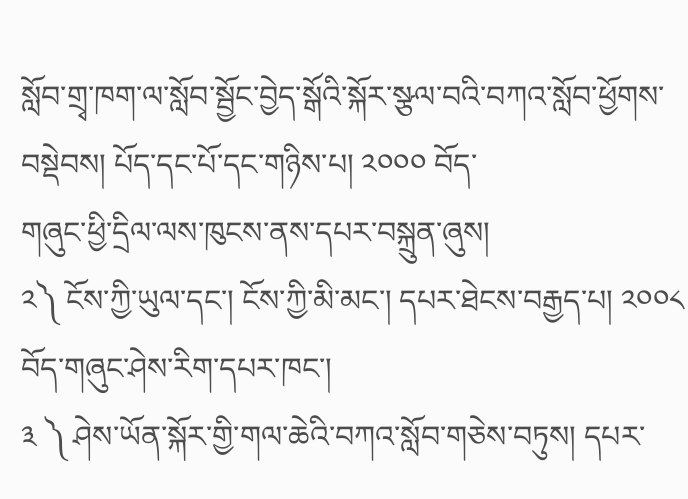སློབ་གྲྭ་ཁག་ལ་སློབ་སྦྱོང་བྱེད་སྒོའི་སྐོར་སྩལ་བའི་བཀའ་སློབ་ཕྱོགས་བསྡེབས། པོད་དང་པོ་དང་གཉིས་པ། ༢༠༠༠ བོད་
གཞུང་ཕྱི་དྲིལ་ལས་ཁུངས་ནས་དཔར་བསྐྲུན་ཞུས།
༢༽ ངོས་ཀྱི་ཡུལ་དང་། ངོས་ཀྱི་མི་མང་། དཔར་ཐེངས་བརྒྱད་པ། ༢༠༠༨ བོད་གཞུང་ཤེས་རིག་དཔར་ཁང་།
༣ ༽ ཤེས་ཡོན་སྐོར་གྱི་གལ་ཆེའི་བཀའ་སློབ་གཅེས་བཏུས། དཔར་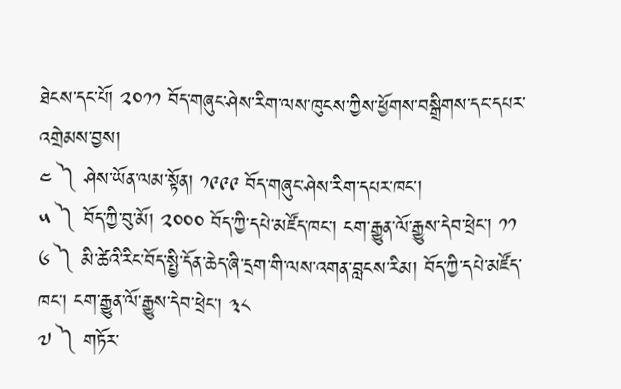ཐེངས་དང་པོ། ༢༠༡༡ བོད་གཞུང་ཤེས་རིག་ལས་ཁུངས་ཀྱིས་ཕྱོགས་བསྒྲིགས་དང་དཔར་འགྲེམས་བྱས།
༤ ༽ ཤེས་ཡོན་ལམ་སྟོན། ༡༩༩༩ བོད་གཞུང་ཤེས་རིག་དཔར་ཁང་།
༥ ༽ བོད་ཀྱི་བུ་མོ། ༢༠༠༠ བོད་ཀྱི་དཔེ་མཛོད་ཁང་། ངག་རྒྱུན་ལོ་རྒྱུས་དེབ་ཕྲེང་། ༡༡
༦ ༽ མི་ཚེའི་རིང་བོད་སྤྱི་དོན་ཆེད་ཞི་དྲག་གི་ལས་འགན་བླངས་རིམ། བོད་ཀྱི་དཔེ་མཛོད་ཁང་། ངག་རྒྱུན་ལོ་རྒྱུས་དེབ་ཕྲེང་། ༣༨
༧ ༽ གཏོར་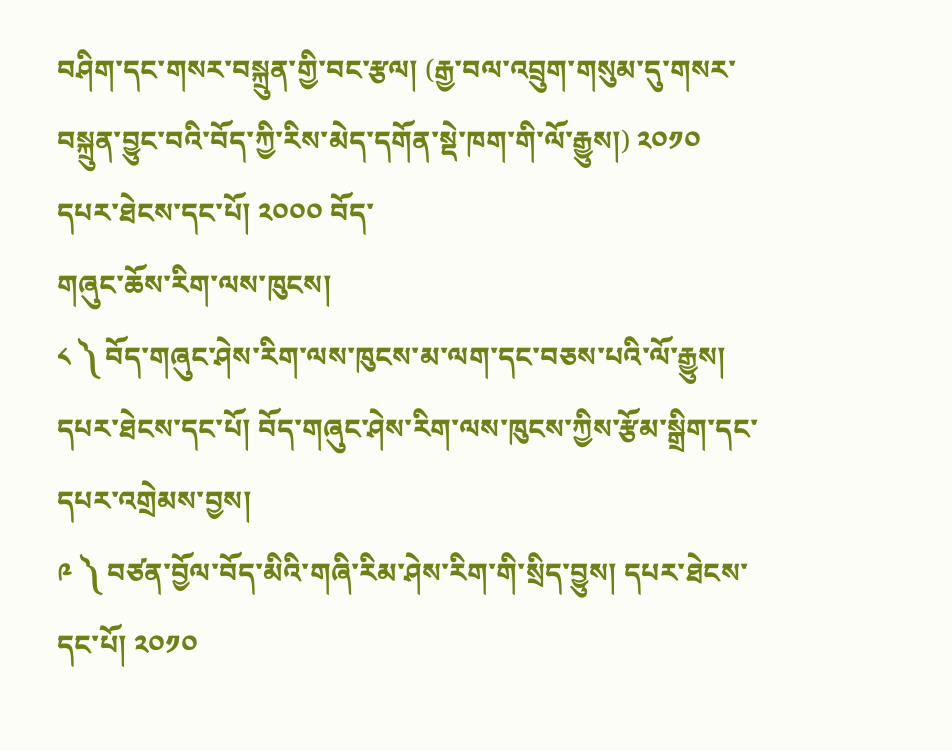བཤིག་དང་གསར་བསྐྲུན་གྱི་བང་རྩལ། (རྒྱ་བལ་འབྲུག་གསུམ་དུ་གསར་བསྐྲུན་བྱུང་བའི་བོད་ཀྱི་རིས་མེད་དགོན་སྡེ་ཁག་གི་ལོ་རྒྱུས།) ༢༠༡༠ དཔར་ཐེངས་དང་པོ། ༢༠༠༠ བོད་
གཞུང་ཆོས་རིག་ལས་ཁུངས།
༨ ༽ བོད་གཞུང་ཤེས་རིག་ལས་ཁུངས་མ་ལག་དང་བཅས་པའི་ལོ་རྒྱུས། དཔར་ཐེངས་དང་པོ། བོད་གཞུང་ཤེས་རིག་ལས་ཁུངས་ཀྱིས་རྩོམ་སྒྲིག་དང་དཔར་འགྲེམས་བྱས།
༩ ༽ བཙན་བྱོལ་བོད་མིའི་གཞི་རིམ་ཤེས་རིག་གི་སྲིད་བྱུས། དཔར་ཐེངས་དང་པོ། ༢༠༡༠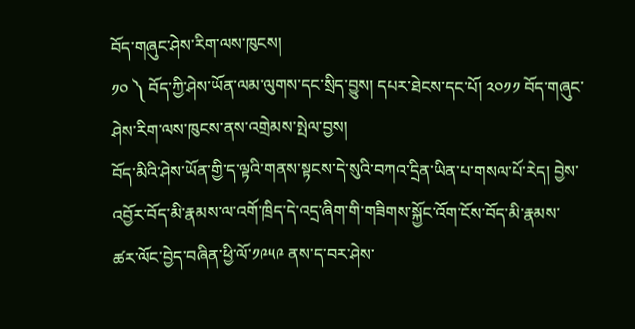བོད་གཞུང་ཤེས་རིག་ལས་ཁུངས།
༡༠ ༽ བོད་ཀྱི་ཤེས་ཡོན་ལམ་ལུགས་དང་སྲིད་བྱུས། དཔར་ཐེངས་དང་པོ། ༢༠༡༡ བོད་གཞུང་ཤེས་རིག་ལས་ཁུངས་ནས་འགྲེམས་སྤེལ་བྱས།
བོད་མིའི་ཤེས་ཡོན་གྱི་ད་ལྟའི་གནས་སྟངས་དེ་སུའི་བཀའ་དྲིན་ཡིན་པ་གསལ་པོ་རེད། བྱེས་འབྱོར་བོད་མི་རྣམས་ལ་འགོ་ཁྲིད་དེ་འདྲ་ཞིག་གི་གཟིགས་སྐྱོང་འོག་ངོས་བོད་མི་རྣམས་ཚར་ལོང་བྱེད་བཞིན་ཕྱི་ལོ་༡༩༥༩ ནས་ད་བར་ཤེས་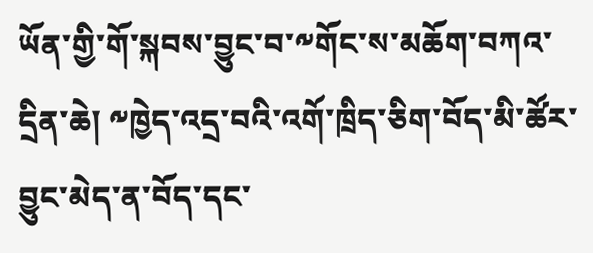ཡོན་གྱི་གོ་སྐབས་བྱུང་བ་༸གོང་ས་མཆོག་བཀའ་དྲིན་ཆེ། ༸ཁྱེད་འདྲ་བའི་འགོ་ཁྲིད་ཅིག་བོད་མི་ཚོར་བྱུང་མེད་ན་བོད་དང་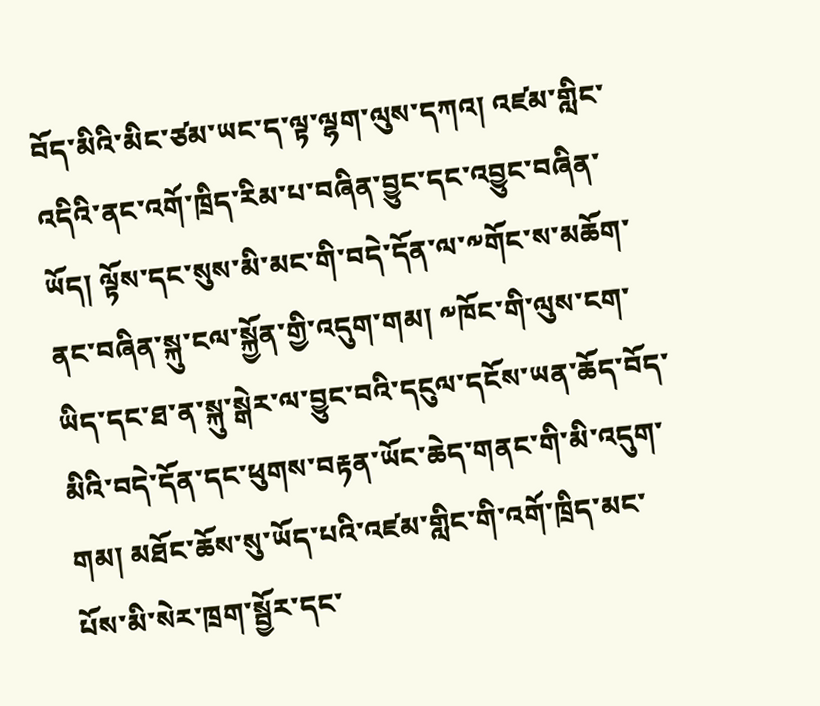བོད་མིའི་མིང་ཙམ་ཡང་ད་ལྟ་ལྷག་ལུས་དཀའ། འཛམ་གླིང་འདིའི་ནང་འགོ་ཁྲིད་རིམ་པ་བཞིན་བྱུང་དང་འབྱུང་བཞིན་ཡོད། ལྟོས་དང་སུས་མི་མང་གི་བདེ་དོན་ལ་༸གོང་ས་མཆོག་ནང་བཞིན་སྐུ་ངལ་སྐྱོན་གྱི་འདུག་གམ། ༸ཁོང་གི་ལུས་ངག་ཡིད་དང་ཐ་ན་སྐུ་སྒེར་ལ་བྱུང་བའི་དངུལ་དངོས་ཡན་ཆོད་བོད་མིའི་བདེ་དོན་དང་ཕུགས་བརྟན་ཡོང་ཆེད་གནང་གི་མི་འདུག་གམ། མཐོང་ཆོས་སུ་ཡོད་པའི་འཛམ་གླིང་གི་འགོ་ཁྲིད་མང་པོས་མི་སེར་ཁྲག་སྦྱོར་དང་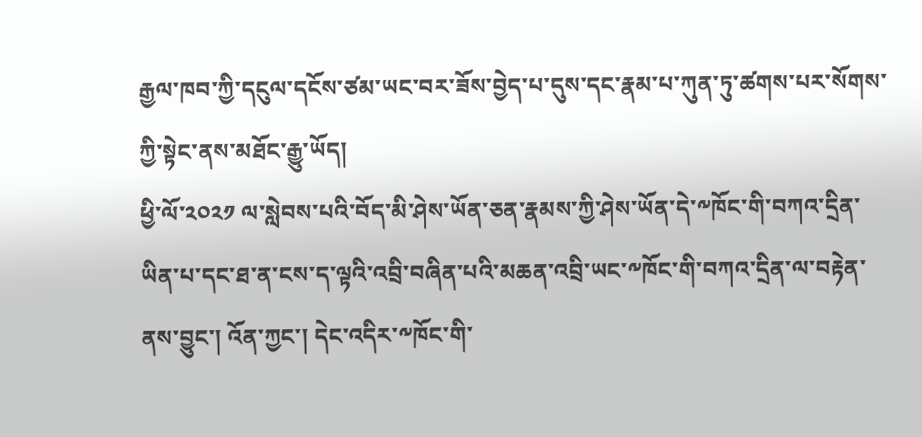རྒྱལ་ཁབ་ཀྱི་དངུལ་དངོས་ཙམ་ཡང་བར་ཟོས་བྱེད་པ་དུས་དང་རྣམ་པ་ཀུན་ཏུ་ཚགས་པར་སོགས་ཀྱི་སྟེང་ནས་མཐོང་རྒྱུ་ཡོད།
ཕྱི་ལོ་༢༠༢༡ ལ་སླེབས་པའི་བོད་མི་ཤེས་ཡོན་ཅན་རྣམས་ཀྱི་ཤེས་ཡོན་དེ་༸ཁོང་གི་བཀའ་དྲིན་ཡིན་པ་དང་ཐ་ན་ངས་ད་ལྟའི་འབྲི་བཞིན་པའི་མཆན་འབྲི་ཡང་༸ཁོང་གི་བཀའ་དྲིན་ལ་བརྟེན་ནས་བྱུང་། འོན་ཀྱང་། དེང་འདིར་༸ཁོང་གི་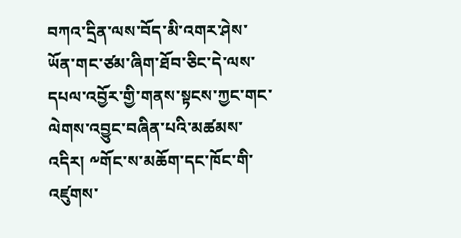བཀའ་དྲིན་ལས་བོད་མི་འགར་ཤེས་ཡོན་གང་ཙམ་ཞིག་ཐོབ་ཅིང་དེ་ལས་དཔལ་འབྱོར་གྱི་གནས་སྟངས་ཀྱང་གང་ལེགས་འབྱུང་བཞིན་པའི་མཚམས་འདིར། ༸གོང་ས་མཆོག་དང་ཁོང་གི་འཛུགས་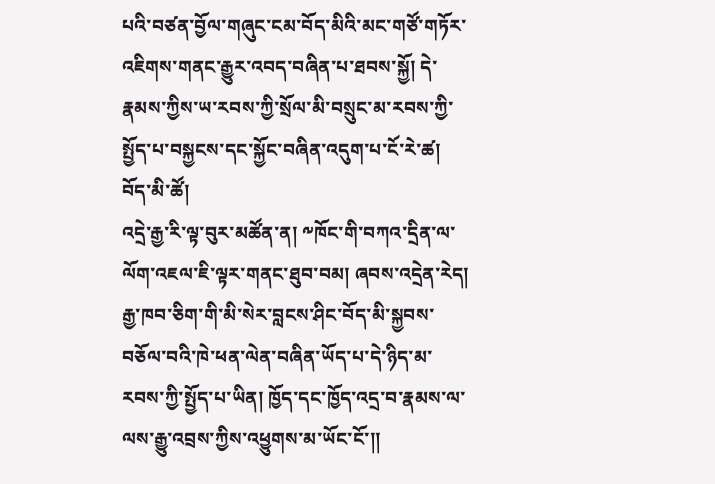པའི་བཙན་བྱོལ་གཞུང་ངམ་བོད་མིའི་མང་གཙོ་གཏོར་འཇིགས་གནང་རྒྱུར་འབད་བཞིན་པ་ཐབས་སྐྱོ། དེ་རྣམས་ཀྱིས་ཡ་རབས་ཀྱི་སྲོལ་མི་བསྲུང་མ་རབས་ཀྱི་སྤྱོད་པ་བསྐྱངས་དང་སྐྱོང་བཞིན་འདུག་པ་ངོ་རེ་ཚ། བོད་མི་ཚོ།
འདྲེ་རྒྱ་རི་ལྟ་བུར་མཚོན་ན། ༸ཁོང་གི་བཀའ་དྲིན་ལ་ལོག་འཇལ་ཇི་ལྟར་གནང་ཐུབ་བམ། ཞབས་འདྲེན་རེད། རྒྱ་ཁབ་ཅིག་གི་མི་སེར་བླངས་ཤིང་བོད་མི་སྐྱབས་བཅོལ་བའི་ཁེ་ཕན་ལེན་བཞིན་ཡོད་པ་དེ་ཉིད་མ་རབས་ཀྱི་སྤྱོད་པ་ཡིན། ཁྱོད་དང་ཁྱོད་འདྲ་བ་རྣམས་ལ་ལས་རྒྱུ་འབྲས་ཀྱིས་འཕྱུགས་མ་ཡོང་ངོ་།།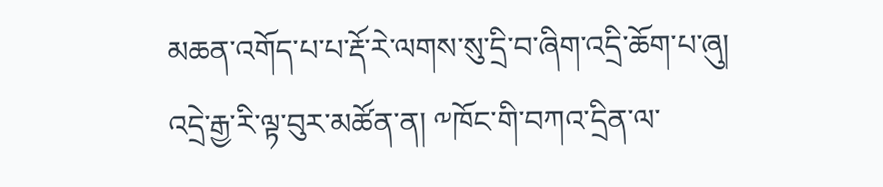མཆན་འགོད་པ་པ་རྡོ་རེ་ལགས་སུ་དྲི་བ་ཞིག་འདྲི་ཆོག་པ་ཞུ། འདྲེ་རྒྱ་རི་ལྟ་བུར་མཚོན་ན། ༸ཁོང་གི་བཀའ་དྲིན་ལ་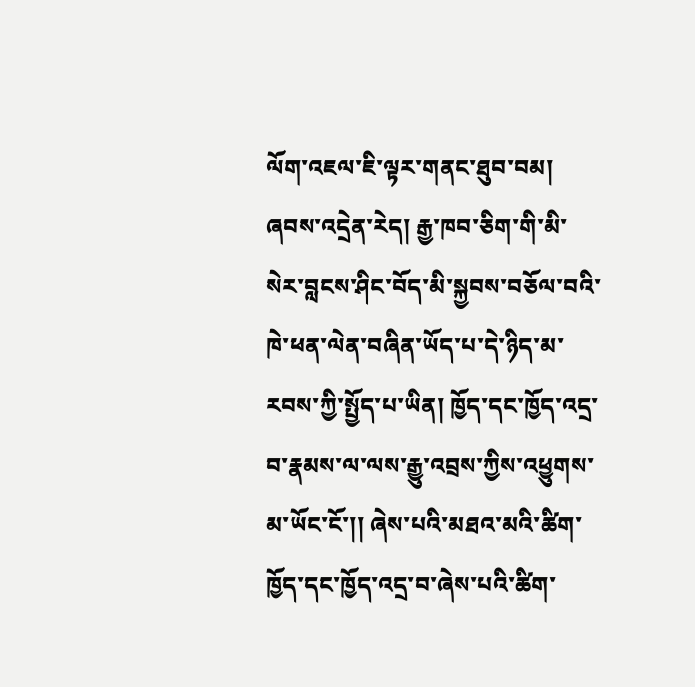ལོག་འཇལ་ཇི་ལྟར་གནང་ཐུབ་བམ། ཞབས་འདྲེན་རེད། རྒྱ་ཁབ་ཅིག་གི་མི་སེར་བླངས་ཤིང་བོད་མི་སྐྱབས་བཅོལ་བའི་ཁེ་ཕན་ལེན་བཞིན་ཡོད་པ་དེ་ཉིད་མ་རབས་ཀྱི་སྤྱོད་པ་ཡིན། ཁྱོད་དང་ཁྱོད་འདྲ་བ་རྣམས་ལ་ལས་རྒྱུ་འབྲས་ཀྱིས་འཕྱུགས་མ་ཡོང་ངོ་།། ཞེས་པའི་མཐའ་མའི་ཚིག་ཁྱོད་དང་ཁྱོད་འདྲ་བ་ཞེས་པའི་ཚིག་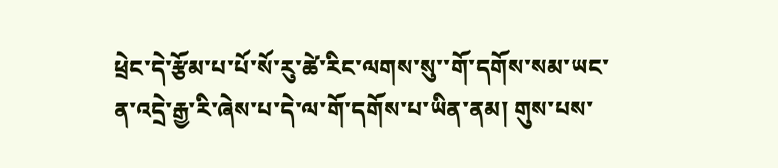ཕྲེང་དེ་རྩོམ་པ་པོ་སོ་རུ་ཚེ་རིང་ལགས་སུ་་གོ་དགོས་སམ་ཡང་ན་འདྲེ་རྒྱ་རི་ཞེས་པ་དེ་ལ་གོ་དགོས་པ་ཡིན་ནམ། གུས་པས་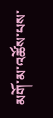མགོ་མ་འཚོས་པས་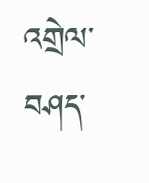འགྲེལ་བཤད་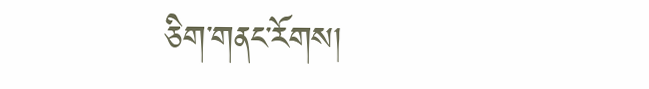ཅིག་གནང་རོགས།